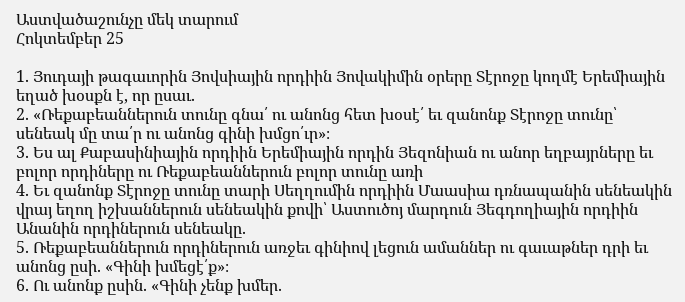Աստվածաշունչը մեկ տարում
Հոկտեմբեր 25

1. Յուդայի թագաւորին Յովսիային որդիին Յովակիմին օրերը Տէրոջը կողմէ Երեմիային եղած խօսքն է, որ ըսաւ.
2. «Ռեքաբեաններուն տունը գնա՛ ու անոնց հետ խօսէ՛ եւ զանոնք Տէրոջը տունը՝ սենեակ մը տա՛ր ու անոնց գինի խմցո՛ւր»։
3. Ես ալ Քաբասինիային որդիին Երեմիային որդին Յեզոնիան ու անոր եղբայրները եւ բոլոր որդիները ու Ռեքաբեաններուն բոլոր տունը առի
4. Եւ զանոնք Տէրոջը տունը տարի Սեղղումին որդիին Մաասիա դռնապանին սենեակին վրայ եղող իշխաններուն սենեակին քովի՝ Աստուծոյ մարդուն Յեգդողիային որդիին Անանին որդիներուն սենեակը.
5. Ռեքաբեաններուն որդիներուն առջեւ գինիով լեցուն ամաններ ու գաւաթներ դրի եւ անոնց ըսի. «Գինի խմեցէ՛ք»։
6. Ու անոնք ըսին. «Գինի չենք խմեր.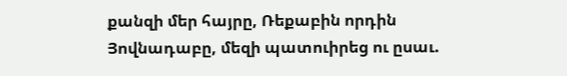քանզի մեր հայրը, Ռեքաբին որդին Յովնադաբը, մեզի պատուիրեց ու ըսաւ.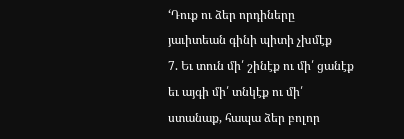‘Դուք ու ձեր որդիները յաւիտեան գինի պիտի չխմէք
7. Եւ տուն մի՛ շինէք ու մի՛ ցանէք եւ այգի մի՛ տնկէք ու մի՛ ստանաք, հապա ձեր բոլոր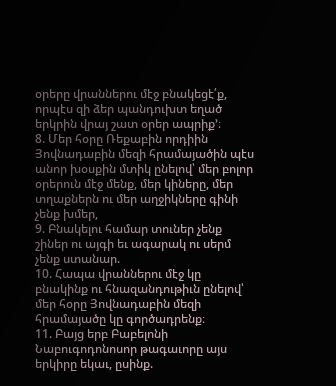օրերը վրաններու մէջ բնակեցէ՛ք, որպէս զի ձեր պանդուխտ եղած երկրին վրայ շատ օրեր ապրիք’։
8. Մեր հօրը Ռեքաբին որդիին Յովնադաբին մեզի հրամայածին պէս անոր խօսքին մտիկ ընելով՝ մեր բոլոր օրերուն մէջ մենք, մեր կիները, մեր տղաքներն ու մեր աղջիկները գինի չենք խմեր,
9. Բնակելու համար տուներ չենք շիներ ու այգի եւ ագարակ ու սերմ չենք ստանար.
10. Հապա վրաններու մէջ կը բնակինք ու հնազանդութիւն ընելով՝ մեր հօրը Յովնադաբին մեզի հրամայածը կը գործադրենք։
11. Բայց երբ Բաբելոնի Նաբուգոդոնոսոր թագաւորը այս երկիրը եկաւ, ըսինք.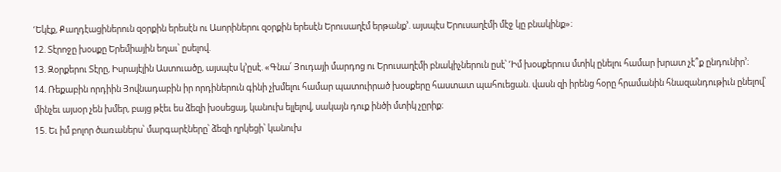‘Եկէք, Քաղդէացիներուն զօրքին երեսէն ու Ասորիներու զօրքին երեսէն Երուսաղէմ երթանք’. այսպէս Երուսաղէմի մէջ կը բնակինք»։
12. Տէրոջը խօսքը Երեմիային եղաւ՝ ըսելով.
13. Զօրքերու Տէրը, Իսրայէլին Աստուածը, այսպէս կ’ըսէ. «Գնա՛ Յուդայի մարդոց ու Երուսաղէմի բնակիչներուն ըսէ՝ ‘Իմ խօսքերուս մտիկ ընելու համար խրատ չէ՞ք ընդունիր’։
14. Ռեքաբին որդիին Յովնադաբին իր որդիներուն գինի չխմելու համար պատուիրած խօսքերը հաստատ պահուեցան. վասն զի իրենց հօրը հրամանին հնազանդութիւն ընելով՝ մինչեւ այսօր չեն խմեր, բայց թէեւ ես ձեզի խօսեցայ, կանուխ ելլելով, սակայն դուք ինծի մտիկ չըրիք։
15. Եւ իմ բոլոր ծառաներս՝ մարգարէները՝ ձեզի ղրկեցի՝ կանուխ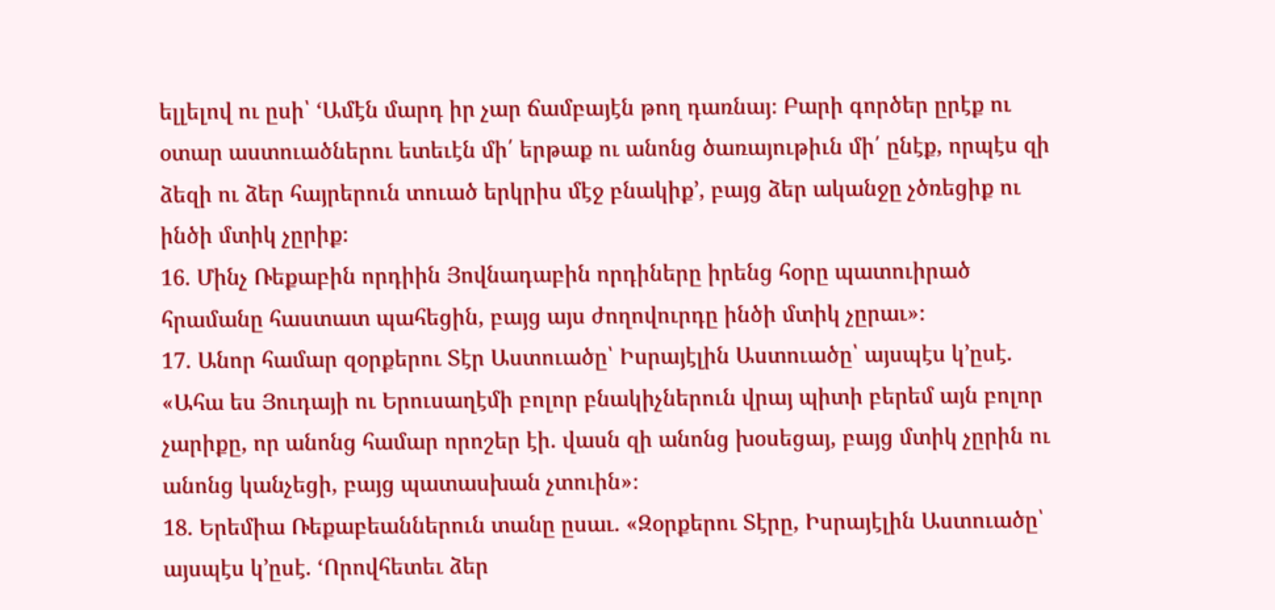ելլելով ու ըսի՝ ‘Ամէն մարդ իր չար ճամբայէն թող դառնայ։ Բարի գործեր ըրէք ու օտար աստուածներու ետեւէն մի՛ երթաք ու անոնց ծառայութիւն մի՛ ընէք, որպէս զի ձեզի ու ձեր հայրերուն տուած երկրիս մէջ բնակիք’, բայց ձեր ականջը չծռեցիք ու ինծի մտիկ չըրիք։
16. Մինչ Ռեքաբին որդիին Յովնադաբին որդիները իրենց հօրը պատուիրած հրամանը հաստատ պահեցին, բայց այս ժողովուրդը ինծի մտիկ չըրաւ»։
17. Անոր համար զօրքերու Տէր Աստուածը՝ Իսրայէլին Աստուածը՝ այսպէս կ’ըսէ. «Ահա ես Յուդայի ու Երուսաղէմի բոլոր բնակիչներուն վրայ պիտի բերեմ այն բոլոր չարիքը, որ անոնց համար որոշեր էի. վասն զի անոնց խօսեցայ, բայց մտիկ չըրին ու անոնց կանչեցի, բայց պատասխան չտուին»։
18. Երեմիա Ռեքաբեաններուն տանը ըսաւ. «Զօրքերու Տէրը, Իսրայէլին Աստուածը՝ այսպէս կ’ըսէ. ‘Որովհետեւ ձեր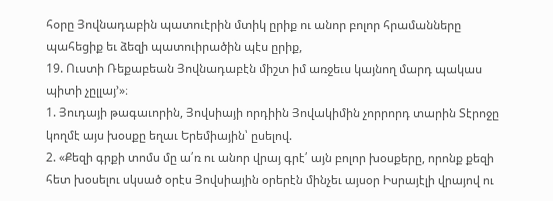հօրը Յովնադաբին պատուէրին մտիկ ըրիք ու անոր բոլոր հրամանները պահեցիք եւ ձեզի պատուիրածին պէս ըրիք,
19. Ուստի Ռեքաբեան Յովնադաբէն միշտ իմ առջեւս կայնող մարդ պակաս պիտի չըլլայ’»։
1. Յուդայի թագաւորին, Յովսիայի որդիին Յովակիմին չորրորդ տարին Տէրոջը կողմէ այս խօսքը եղաւ Երեմիային՝ ըսելով.
2. «Քեզի գրքի տոմս մը ա՛ռ ու անոր վրայ գրէ՛ այն բոլոր խօսքերը, որոնք քեզի հետ խօսելու սկսած օրէս Յովսիային օրերէն մինչեւ այսօր Իսրայէլի վրայով ու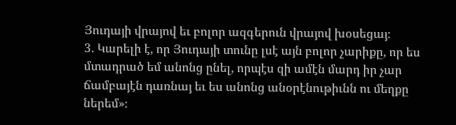Յուդայի վրայով եւ բոլոր ազգերուն վրայով խօսեցայ։
3. Կարելի է, որ Յուդայի տունը լսէ այն բոլոր չարիքը, որ ես մտադրած եմ անոնց ընել, որպէս զի ամէն մարդ իր չար ճամբայէն դառնայ եւ ես անոնց անօրէնութիւնն ու մեղքը ներեմ»։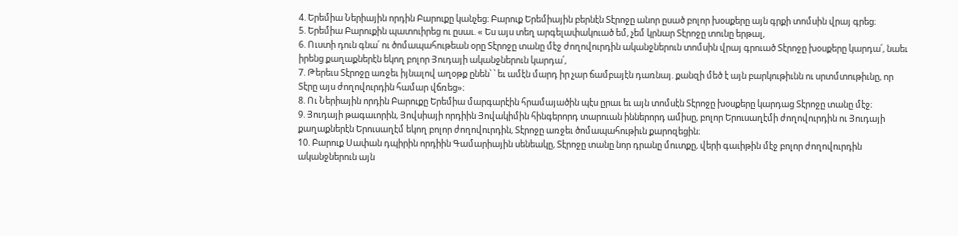4. Երեմիա Ներիային որդին Բարուքը կանչեց։ Բարուք Երեմիային բերնէն Տէրոջը անոր ըսած բոլոր խօսքերը այն գրքի տոմսին վրայ գրեց։
5. Երեմիա Բարուքին պատուիրեց ու ըսաւ. « Ես այս տեղ արգելափակուած եմ, չեմ կրնար Տէրոջը տունը երթալ,
6. Ուստի դուն գնա՛ ու ծոմապահութեան օրը Տէրոջը տանը մէջ ժողովուրդին ականջներուն տոմսին վրայ գրուած Տէրոջը խօսքերը կարդա՛, նաեւ իրենց քաղաքներէն եկող բոլոր Յուդայի ականջներուն կարդա՛,
7. Թերեւս Տէրոջը առջեւ իյնալով աղօթք ընեն՝ ՝ եւ ամէն մարդ իր չար ճամբայէն դառնայ. քանզի մեծ է այն բարկութիւնն ու սրտմտութիւնը, որ Տէրը այս ժողովուրդին համար վճռեց»։
8. Ու Ներիային որդին Բարուքը Երեմիա մարգարէին հրամայածին պէս ըրաւ եւ այն տոմսէն Տէրոջը խօսքերը կարդաց Տէրոջը տանը մէջ։
9. Յուդայի թագաւորին, Յովսիայի որդիին Յովակիմին հինգերորդ տարուան իններորդ ամիսը, բոլոր Երուսաղէմի ժողովուրդին ու Յուդայի քաղաքներէն Երուսաղէմ եկող բոլոր ժողովուրդին, Տէրոջը առջեւ ծոմապահութիւն քարոզեցին։
10. Բարուք Սափան դպիրին որդիին Գամարիային սենեակը, Տէրոջը տանը նոր դրանը մուտքը, վերի գաւիթին մէջ բոլոր ժողովուրդին ականջներուն այն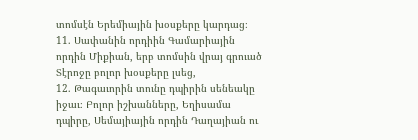տոմսէն Երեմիային խօսքերը կարդաց։
11. Սափանին որդիին Գամարիային որդին Միքիան, երբ տոմսին վրայ գրուած Տէրոջը բոլոր խօսքերը լսեց,
12. Թագաւորին տունը դպիրին սենեակը իջաւ։ Բոլոր իշխանները, Եղիսամա դպիրը, Սեմայիային որդին Դաղայիան ու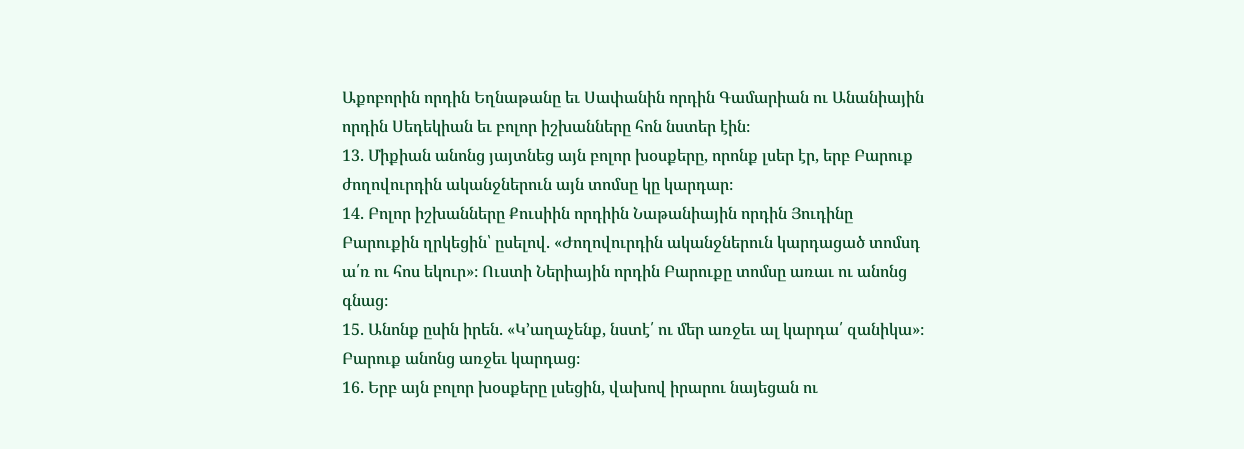Աքոբորին որդին Եղնաթանը եւ Սափանին որդին Գամարիան ու Անանիային որդին Սեդեկիան եւ բոլոր իշխանները հոն նստեր էին։
13. Միքիան անոնց յայտնեց այն բոլոր խօսքերը, որոնք լսեր էր, երբ Բարուք ժողովուրդին ականջներուն այն տոմսը կը կարդար։
14. Բոլոր իշխանները Քուսիին որդիին Նաթանիային որդին Յուդինը Բարուքին ղրկեցին՝ ըսելով. «Ժողովուրդին ականջներուն կարդացած տոմսդ ա՛ռ ու հոս եկուր»։ Ուստի Ներիային որդին Բարուքը տոմսը առաւ ու անոնց գնաց։
15. Անոնք ըսին իրեն. «Կ’աղաչենք, նստէ՛ ու մեր առջեւ ալ կարդա՛ զանիկա»։ Բարուք անոնց առջեւ կարդաց։
16. Երբ այն բոլոր խօսքերը լսեցին, վախով իրարու նայեցան ու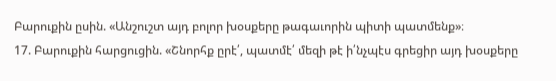Բարուքին ըսին. «Անշուշտ այդ բոլոր խօսքերը թագաւորին պիտի պատմենք»։
17. Բարուքին հարցուցին. «Շնորհք ըրէ՛, պատմէ՛ մեզի թէ ի՛նչպէս գրեցիր այդ խօսքերը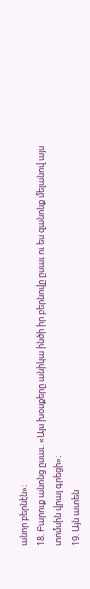անոր բերնէն»։
18. Բարուք անոնց ըսաւ. «Այս խօսքերը անիկա ինծի իր բերնովը ըսաւ ու ես զանոնք մելանով այս տոմսին վրայ գրեցի»։
19. Այն ատեն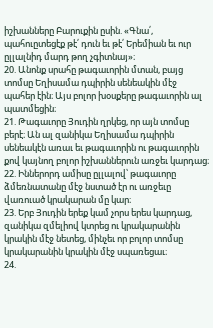իշխանները Բարուքին ըսին. «Գնա՛, պահուըտեցէք թէ՛ դուն եւ թէ՛ Երեմիան եւ ուր ըլլալնիդ մարդ թող չգիտնայ»։
20. Անոնք սրահը թագաւորին մտան, բայց տոմսը Եղիսամա դպիրին սենեակին մէջ պահեր էին։ Այս բոլոր խօսքերը թագաւորին ալ պատմեցին։
21. Թագաւորը Յուդին ղրկեց, որ այն տոմսը բերէ։ Ան ալ զանիկա Եղիսամա դպիրին սենեակէն առաւ եւ թագաւորին ու թագաւորին քով կայնող բոլոր իշխաններուն առջեւ կարդաց։
22. Իններորդ ամիսը ըլլալով՝ թագաւորը ձմեռնատանը մէջ նստած էր ու առջեւը վառուած կրակարան մը կար։
23. Երբ Յուդին երեք կամ չորս երես կարդաց, զանիկա զմելիով կտրեց ու կրակարանին կրակին մէջ նետեց, մինչեւ որ բոլոր տոմսը կրակարանին կրակին մէջ սպառեցաւ։
24.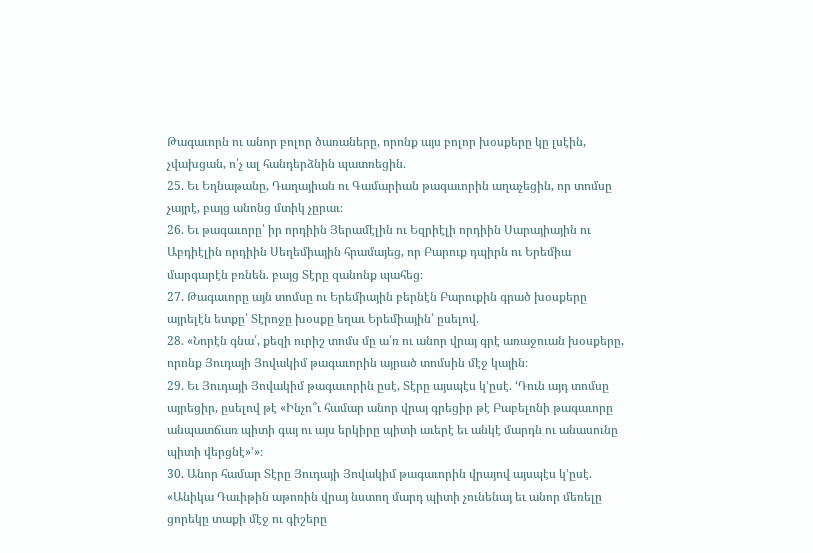Թագաւորն ու անոր բոլոր ծառաները, որոնք այս բոլոր խօսքերը կը լսէին, չվախցան, ո՛չ ալ հանդերձնին պատռեցին.
25. Եւ Եղնաթանը, Դաղայիան ու Գամարիան թագաւորին աղաչեցին, որ տոմսը չայրէ, բայց անոնց մտիկ չըրաւ։
26. Եւ թագաւորը՝ իր որդիին Յերամէլին ու Եզրիէլի որդիին Սարայիային ու Աբդիէլին որդիին Սեղեմիային հրամայեց, որ Բարուք դպիրն ու Երեմիա մարգարէն բռնեն. բայց Տէրը զանոնք պահեց։
27. Թագաւորը այն տոմսը ու Երեմիային բերնէն Բարուքին գրած խօսքերը այրելէն ետքը՝ Տէրոջը խօսքը եղաւ Երեմիային՝ ըսելով.
28. «Նորէն գնա՛, քեզի ուրիշ տոմս մը ա՛ռ ու անոր վրայ գրէ առաջուան խօսքերը, որոնք Յուդայի Յովակիմ թագաւորին այրած տոմսին մէջ կային։
29. Եւ Յուդայի Յովակիմ թագաւորին ըսէ, Տէրը այսպէս կ’ըսէ. ‘Դուն այդ տոմսը այրեցիր, ըսելով թէ «Ինչո՞ւ համար անոր վրայ գրեցիր թէ Բաբելոնի թագաւորը անպատճառ պիտի գայ ու այս երկիրը պիտի աւերէ եւ անկէ մարդն ու անասունը պիտի վերցնէ»’»։
30. Անոր համար Տէրը Յուդայի Յովակիմ թագաւորին վրայով այսպէս կ’ըսէ. «Անիկա Դաւիթին աթոռին վրայ նստող մարդ պիտի չունենայ եւ անոր մեռելը ցորեկը տաքի մէջ ու գիշերը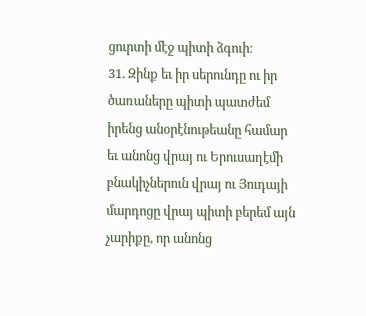ցուրտի մէջ պիտի ձգուի։
31. Զինք եւ իր սերունդը ու իր ծառաները պիտի պատժեմ իրենց անօրէնութեանը համար եւ անոնց վրայ ու Երուսաղէմի բնակիչներուն վրայ ու Յուդայի մարդոցը վրայ պիտի բերեմ այն չարիքը, որ անոնց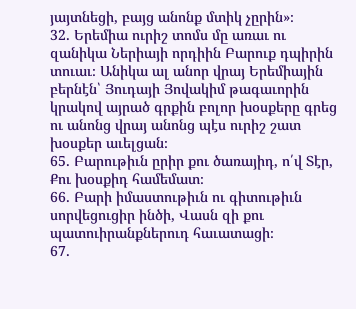յայտնեցի, բայց անոնք մտիկ չըրին»։
32. Երեմիա ուրիշ տոմս մը առաւ ու զանիկա Ներիայի որդիին Բարուք դպիրին տուաւ։ Անիկա ալ անոր վրայ Երեմիային բերնէն՝ Յուդայի Յովակիմ թագաւորին կրակով այրած գրքին բոլոր խօսքերը գրեց ու անոնց վրայ անոնց պէս ուրիշ շատ խօսքեր աւելցան։
65. Բարութիւն ըրիր քու ծառայիդ, ո՛վ Տէր, Քու խօսքիդ համեմատ։
66. Բարի իմաստութիւն ու գիտութիւն սորվեցուցիր ինծի, Վասն զի քու պատուիրանքներուդ հաւատացի։
67.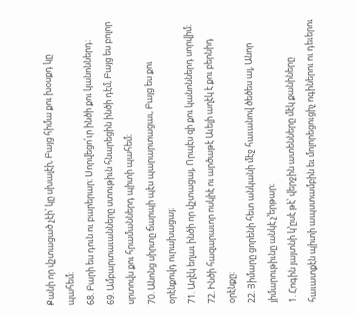Քանի որ վշտացած չէի՝ կը սխալէի, Բայց հիմա քու խօսքդ կը պահեմ։
68. Բարի ես դուն ու բարերար։ Սորվեցո՛ւր ինծի քու կանոններդ։
69. Ամբարտաւանները ստութիւն հնարեցին ինծի դէմ, Բայց ես բոլոր սրտովս քու հրամաններդ պիտի պահեմ։
70. Անոնց սիրտը ճարպի պէս պարարտացաւ, Բայց ես քու օրէնքովդ ուրախացայ։
71. Աղէկ եղաւ ինծի որ վշտացայ, Որպէս զի քու կանոններդ սորվիմ։
72. Ինծի հազարաւոր ոսկիէ ու արծաթէ Աւելի աղէկ է քու բերնիդ օրէնքը։
22. Յիմարը ցորենի հետ անկանի մէջ հաւանով ծեծես ալ, Անոր յիմարութիւնը անկէ չ’երթար։
1. Հոգին յայտնի կ’ըսէ թէ՝ վերջին ատենները մէկ քանիները հաւատքէն պիտի ապստամբին եւ մոլորեցուցիչ ոգիներու ու դեւերու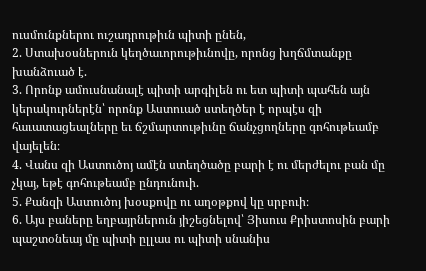ուսմունքներու ուշադրութիւն պիտի ընեն,
2. Ստախօսներուն կեղծաւորութիւնովը, որոնց խղճմտանքը խանձուած է.
3. Որոնք ամուսնանալէ պիտի արգիլեն ու ետ պիտի պահեն այն կերակուրներէն՝ որոնք Աստուած ստեղծեր է որպէս զի հաւատացեալները եւ ճշմարտութիւնը ճանչցողները գոհութեամբ վայելեն։
4. Վանս զի Աստուծոյ ամէն ստեղծածը բարի է ու մերժելու բան մը չկայ, եթէ գոհութեամբ ընդունուի.
5. Քանզի Աստուծոյ խօսքովը ու աղօթքով կը սրբուի։
6. Այս բաները եղբայրներուն յիշեցնելով՝ Յիսուս Քրիստոսին բարի պաշտօնեայ մը պիտի ըլլաս ու պիտի սնանիս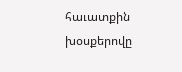հաւատքին խօսքերովը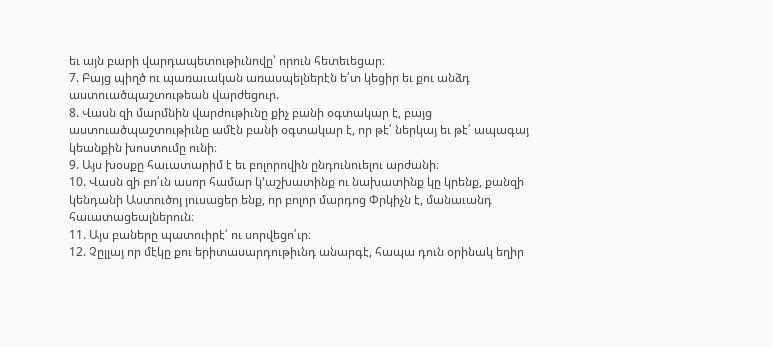եւ այն բարի վարդապետութիւնովը՝ որուն հետեւեցար։
7. Բայց պիղծ ու պառաւական առասպելներէն ե՛տ կեցիր եւ քու անձդ աստուածպաշտութեան վարժեցուր.
8. Վասն զի մարմնին վարժութիւնը քիչ բանի օգտակար է, բայց աստուածպաշտութիւնը ամէն բանի օգտակար է, որ թէ՛ ներկայ եւ թէ՛ ապագայ կեանքին խոստումը ունի։
9. Այս խօսքը հաւատարիմ է եւ բոլորովին ընդունուելու արժանի։
10. Վասն զի բո՛ւն ասոր համար կ’աշխատինք ու նախատինք կը կրենք, քանզի կենդանի Աստուծոյ յուսացեր ենք, որ բոլոր մարդոց Փրկիչն է, մանաւանդ հաւատացեալներուն։
11. Այս բաները պատուիրէ՛ ու սորվեցո՛ւր։
12. Չըլլայ որ մէկը քու երիտասարդութիւնդ անարգէ, հապա դուն օրինակ եղիր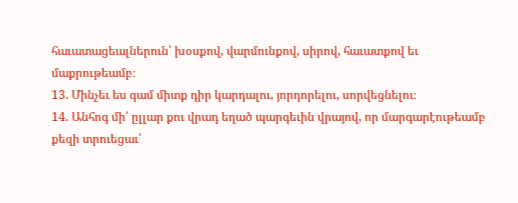հաւատացեալներուն՝ խօսքով, վարմունքով, սիրով, հաւատքով եւ մաքրութեամբ։
13. Մինչեւ ես գամ միտք դիր կարդալու, յորդորելու, սորվեցնելու։
14. Անհոգ մի՛ ըլլար քու վրադ եղած պարգեւին վրայով, որ մարգարէութեամբ քեզի տրուեցաւ՝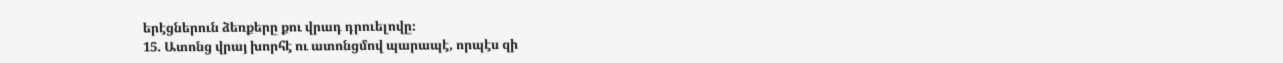երէցներուն ձեռքերը քու վրադ դրուելովը։
15. Ատոնց վրայ խորհէ ու ատոնցմով պարապէ, որպէս զի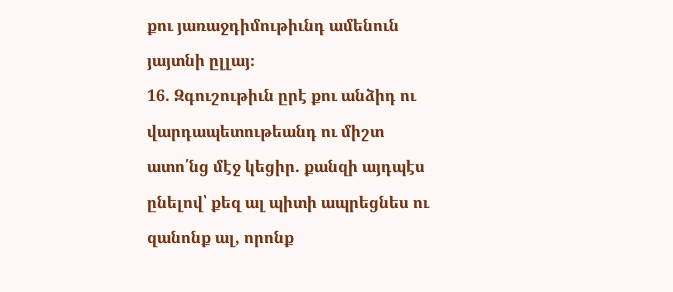քու յառաջդիմութիւնդ ամենուն յայտնի ըլլայ։
16. Զգուշութիւն ըրէ քու անձիդ ու վարդապետութեանդ ու միշտ ատո՛նց մէջ կեցիր. քանզի այդպէս ընելով՝ քեզ ալ պիտի ապրեցնես ու զանոնք ալ, որոնք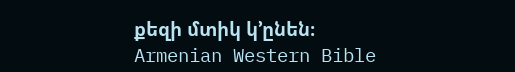քեզի մտիկ կ’ընեն։
Armenian Western Bible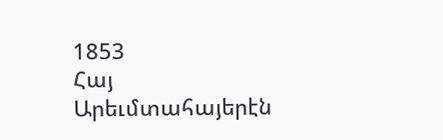1853
Հայ Արեւմտահայերէն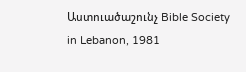Աստուածաշունչ Bible Society in Lebanon, 1981